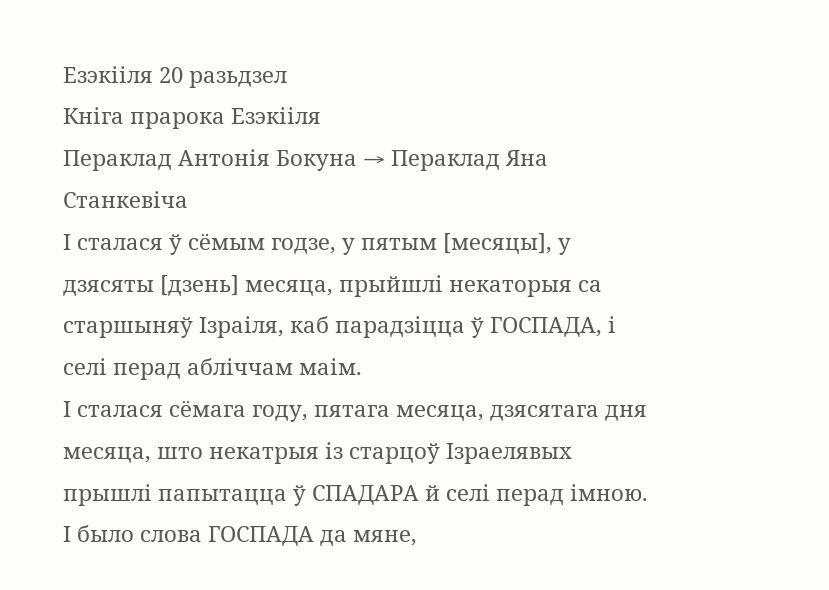Езэкііля 20 разьдзел
Кніга прарока Езэкііля
Пераклад Антонія Бокуна → Пераклад Яна Станкевіча
І сталася ў сёмым годзе, у пятым [месяцы], у дзясяты [дзень] месяца, прыйшлі некаторыя са старшыняў Ізраіля, каб парадзіцца ў ГОСПАДА, і селі перад абліччам маім.
І сталася сёмага году, пятага месяца, дзясятага дня месяца, што некатрыя із старцоў Ізраелявых прышлі папытацца ў СПАДАРА й селі перад імною.
І было слова ГОСПАДА да мяне,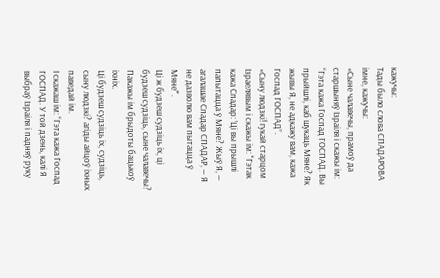кажучы:
Тады было слова СПАДАРОВА імне, кажучы:
«Сыне чалавечы, прамоў да старшыняў Ізраіля і скажы ім: “Гэта кажа Госпад ГОСПАД. Вы прыйшлі, каб шукаць Мяне? Як жывы Я, не адкажу вам, кажа Госпад ГОСПАД”.
«Сыну людзкі! гукай старцом Ізраелявым і скажы ім: "Гэтак кажа Спадар: ’Ці вы прышлі папытацца ў Мяне? Жыў Я, — агалашае Спадар СПАДАР, — Я не дазволю вам пытацца ў Мяне’".
Ці ж будзеш судзіць іх, ці будзеш судзіць, сыне чалавечы? Пакажы ім брыдоты бацькоў іхніх.
Ці будзеш судзіць іх, судзіць, сыну людзкі? агіды айцоў іхных паведай ім.
І скажаш ім: “Гэта кажа Госпад ГОСПАД. У той дзень, калі Я выбраў Ізраіля і падняў руку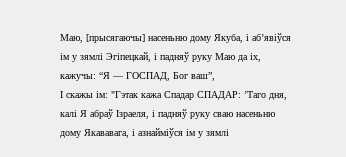Маю, [прысягаючы] насеньню дому Якуба, і аб’явіўся ім у зямлі Эгіпецкай, і падняў руку Маю да іх, кажучы: “Я — ГОСПАД, Бог ваш”,
І скажы ім: "Гэтак кажа Спадар СПАДАР: ’Таго дня, калі Я абраў Ізраеля, і падняў руку сваю насеньню дому Якававага, і азнайміўся ім у зямлі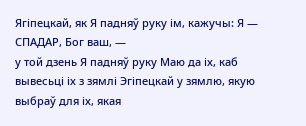Ягіпецкай, як Я падняў руку ім, кажучы: Я — СПАДАР, Бог ваш, —
у той дзень Я падняў руку Маю да іх, каб вывесьці іх з зямлі Эгіпецкай у зямлю, якую выбраў для іх, якая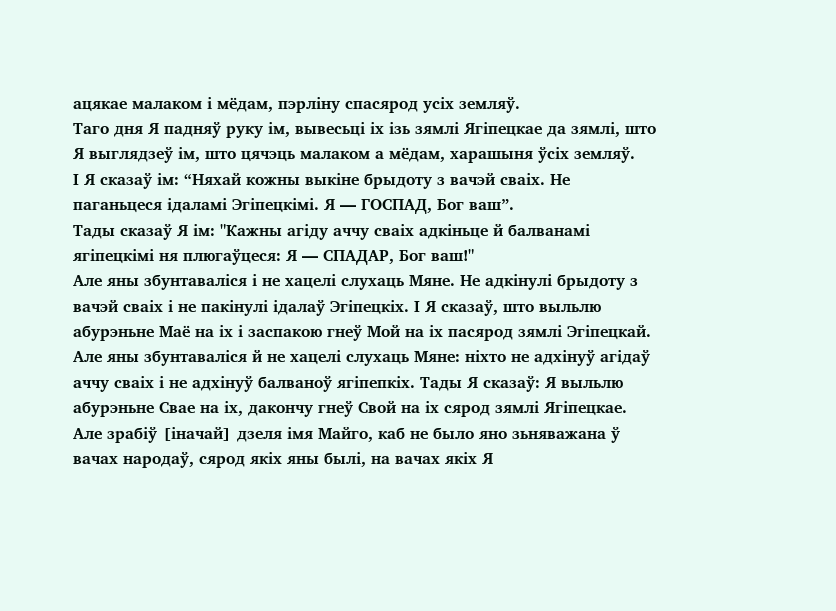ацякае малаком і мёдам, пэрліну спасярод усіх земляў.
Таго дня Я падняў руку ім, вывесьці іх ізь зямлі Ягіпецкае да зямлі, што Я выглядзеў ім, што цячэць малаком а мёдам, харашыня ўсіх земляў.
І Я сказаў ім: “Няхай кожны выкіне брыдоту з вачэй сваіх. Не паганьцеся ідаламі Эгіпецкімі. Я — ГОСПАД, Бог ваш”.
Тады сказаў Я ім: "Кажны агіду аччу сваіх адкіньце й балванамі ягіпецкімі ня плюгаўцеся: Я — СПАДАР, Бог ваш!"
Але яны збунтаваліся і не хацелі слухаць Мяне. Не адкінулі брыдоту з вачэй сваіх і не пакінулі ідалаў Эгіпецкіх. І Я сказаў, што выльлю абурэньне Маё на іх і заспакою гнеў Мой на іх пасярод зямлі Эгіпецкай.
Але яны збунтаваліся й не хацелі слухаць Мяне: ніхто не адхінуў агідаў аччу сваіх і не адхінуў балваноў ягіпепкіх. Тады Я сказаў: Я выльлю абурэньне Свае на іх, дакончу гнеў Свой на іх сярод зямлі Ягіпецкае.
Але зрабіў [іначай] дзеля імя Майго, каб не было яно зьняважана ў вачах народаў, сярод якіх яны былі, на вачах якіх Я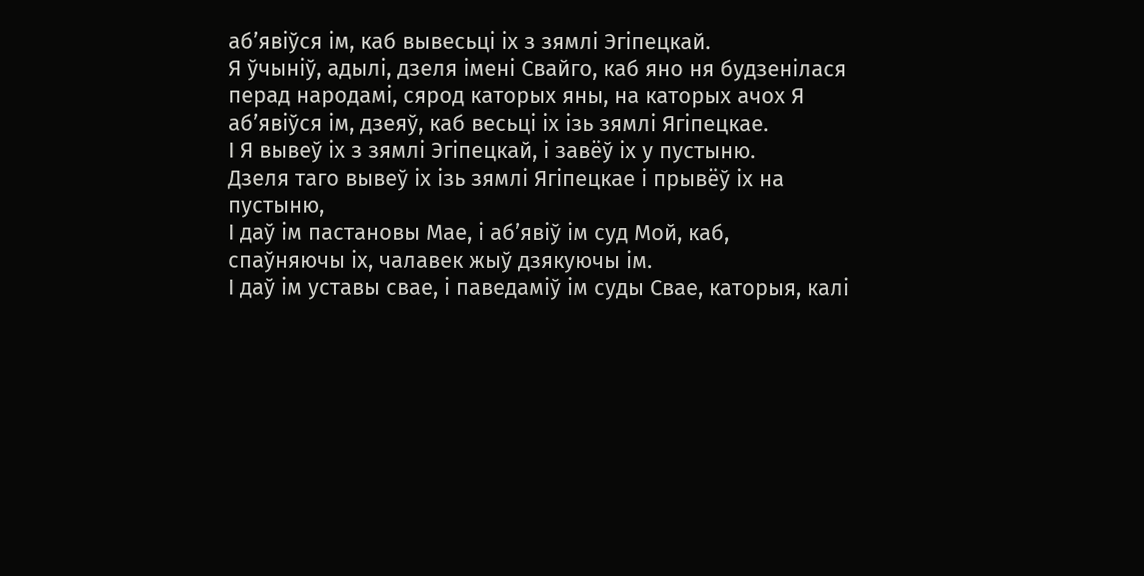аб’явіўся ім, каб вывесьці іх з зямлі Эгіпецкай.
Я ўчыніў, адылі, дзеля імені Свайго, каб яно ня будзенілася перад народамі, сярод каторых яны, на каторых ачох Я аб’явіўся ім, дзеяў, каб весьці іх ізь зямлі Ягіпецкае.
І Я вывеў іх з зямлі Эгіпецкай, і завёў іх у пустыню.
Дзеля таго вывеў іх ізь зямлі Ягіпецкае і прывёў іх на пустыню,
І даў ім пастановы Мае, і аб’явіў ім суд Мой, каб, спаўняючы іх, чалавек жыў дзякуючы ім.
І даў ім уставы свае, і паведаміў ім суды Свае, каторыя, калі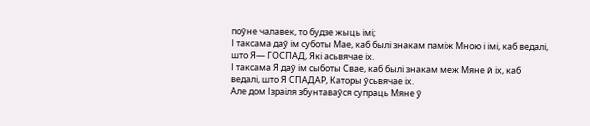поўне чалавек, то будзе жыць імі;
І таксама даў ім суботы Мае, каб былі знакам паміж Мною і імі, каб ведалі, што Я— ГОСПАД, Які асьвячае іх.
І таксама Я даў ім сыботы Свае, каб былі знакам меж Мяне й іх, каб ведалі, што Я СПАДАР, Каторы ўсьвячае іх.
Але дом Ізраіля збунтаваўся супраць Мяне ў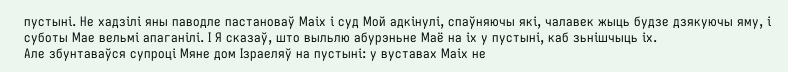пустыні. Не хадзілі яны паводле пастановаў Маіх і суд Мой адкінулі, спаўняючы які, чалавек жыць будзе дзякуючы яму, і суботы Мае вельмі апаганілі. І Я сказаў, што выльлю абурэньне Маё на іх у пустыні, каб зьнішчыць іх.
Але збунтаваўся супроці Мяне дом Ізраеляў на пустыні: у вуставах Маіх не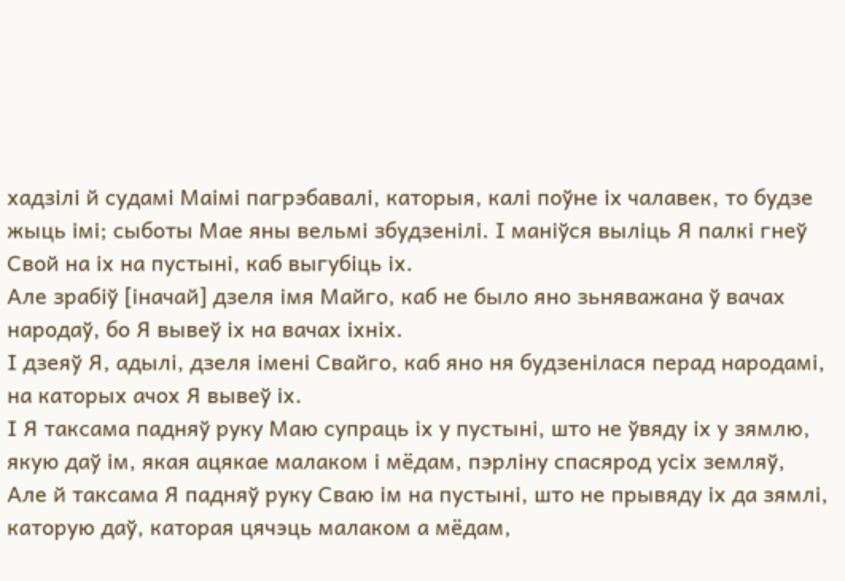хадзілі й судамі Маімі пагрэбавалі, каторыя, калі поўне іх чалавек, то будзе жыць імі; сыботы Мае яны вельмі збудзенілі. І маніўся выліць Я палкі гнеў Свой на іх на пустыні, каб выгубіць іх.
Але зрабіў [іначай] дзеля імя Майго, каб не было яно зьняважана ў вачах народаў, бо Я вывеў іх на вачах іхніх.
І дзеяў Я, адылі, дзеля імені Свайго, каб яно ня будзенілася перад народамі, на каторых ачох Я вывеў іх.
І Я таксама падняў руку Маю супраць іх у пустыні, што не ўвяду іх у зямлю, якую даў ім, якая ацякае малаком і мёдам, пэрліну спасярод усіх земляў,
Але й таксама Я падняў руку Сваю ім на пустыні, што не прывяду іх да зямлі, каторую даў, каторая цячэць малаком а мёдам,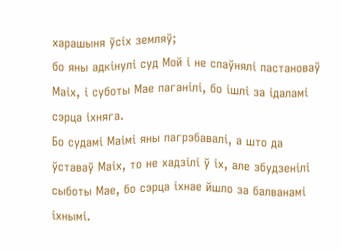харашыня ўсіх земляў;
бо яны адкінулі суд Мой і не спаўнялі пастановаў Маіх, і суботы Мае паганілі, бо ішлі за ідаламі сэрца іхняга.
Бо судамі Маімі яны пагрэбавалі, а што да ўставаў Маіх, то не хадзілі ў іх, але збудзенілі сыботы Мае, бо сэрца іхнае йшло за балванамі іхнымі.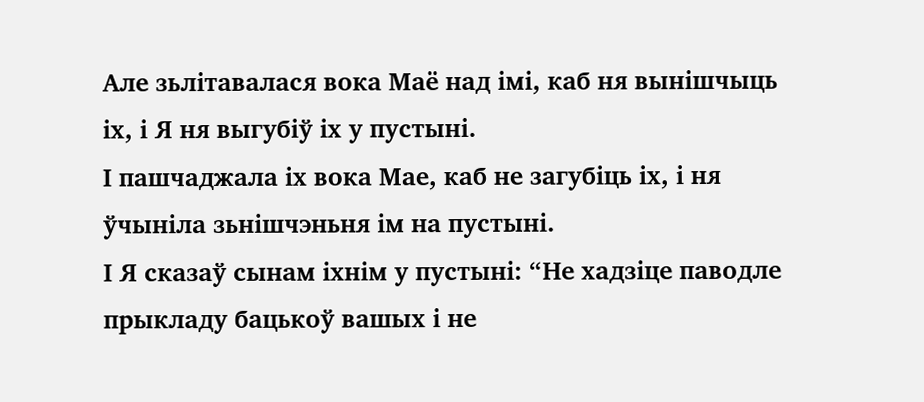Але зьлітавалася вока Маё над імі, каб ня вынішчыць іх, і Я ня выгубіў іх у пустыні.
І пашчаджала іх вока Мае, каб не загубіць іх, і ня ўчыніла зьнішчэньня ім на пустыні.
І Я сказаў сынам іхнім у пустыні: “Не хадзіце паводле прыкладу бацькоў вашых і не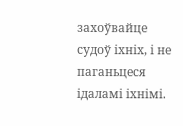захоўвайце судоў іхніх, і не паганьцеся ідаламі іхнімі.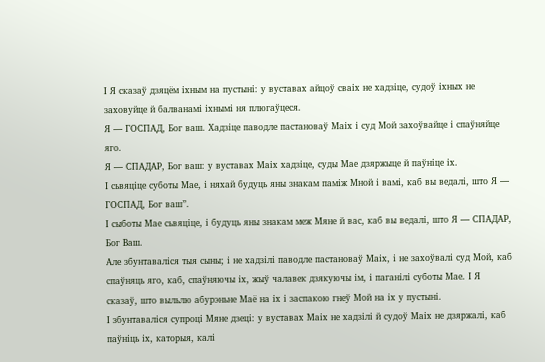І Я сказаў дзяцём іхным на пустыні: у вуставах айцоў сваіх не хадзіце, судоў іхных не заховуйце й балванамі іхнымі ня плюгаўцеся.
Я — ГОСПАД, Бог ваш. Хадзіце паводле пастановаў Маіх і суд Мой захоўвайце і спаўняйце яго.
Я — СПАДАР, Бог ваш: у вуставах Маіх хадзіце, суды Мае дзяржыце й паўніце іх.
І сьвяціце суботы Мае, і няхай будуць яны знакам паміж Мной і вамі, каб вы ведалі, што Я — ГОСПАД, Бог ваш”.
І сыботы Мае сьвяціце, і будуць яны знакам меж Мяне й вас, каб вы ведалі, што Я — СПАДАР, Бог Ваш.
Але збунтаваліся тыя сыны; і не хадзілі паводле пастановаў Маіх, і не захоўвалі суд Мой, каб спаўняць яго, каб, спаўняючы іх, жыў чалавек дзякуючы ім, і паганілі суботы Мае. І Я сказаў, што выльлю абурэньне Маё на іх і заспакою гнеў Мой на іх у пустыні.
І збунтаваліся супроці Мяне дзеці: у вуставах Маіх не хадзілі й судоў Маіх не дзяржалі, каб паўніць іх, каторыя, калі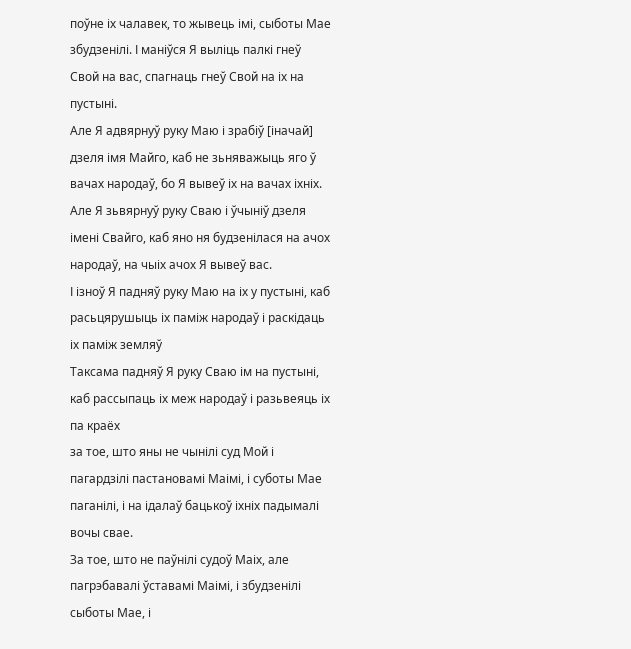поўне іх чалавек, то жывець імі, сыботы Мае збудзенілі. І маніўся Я выліць палкі гнеў Свой на вас, спагнаць гнеў Свой на іх на пустыні.
Але Я адвярнуў руку Маю і зрабіў [іначай] дзеля імя Майго, каб не зьняважыць яго ў вачах народаў, бо Я вывеў іх на вачах іхніх.
Але Я зьвярнуў руку Сваю і ўчыніў дзеля імені Свайго, каб яно ня будзенілася на ачох народаў, на чыіх ачох Я вывеў вас.
І ізноў Я падняў руку Маю на іх у пустыні, каб расьцярушыць іх паміж народаў і раскідаць іх паміж земляў
Таксама падняў Я руку Сваю ім на пустыні, каб рассыпаць іх меж народаў і разьвеяць іх па краёх
за тое, што яны не чынілі суд Мой і пагардзілі пастановамі Маімі, і суботы Мае паганілі, і на ідалаў бацькоў іхніх падымалі вочы свае.
За тое, што не паўнілі судоў Маіх, але пагрэбавалі ўставамі Маімі, і збудзенілі сыботы Мае, і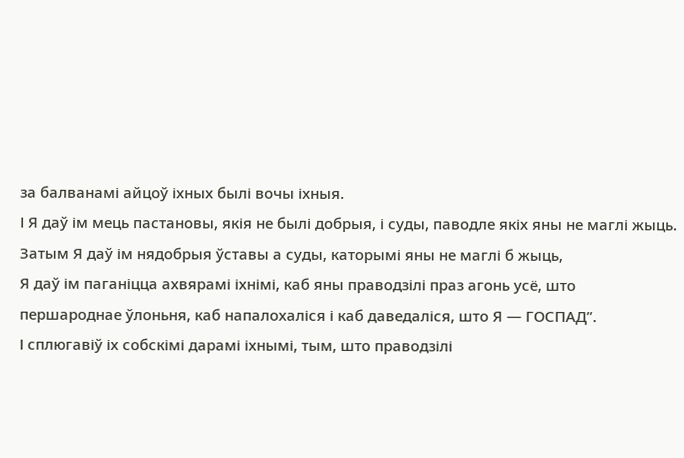за балванамі айцоў іхных былі вочы іхныя.
І Я даў ім мець пастановы, якія не былі добрыя, і суды, паводле якіх яны не маглі жыць.
Затым Я даў ім нядобрыя ўставы а суды, каторымі яны не маглі б жыць,
Я даў ім паганіцца ахвярамі іхнімі, каб яны праводзілі праз агонь усё, што першароднае ўлоньня, каб напалохаліся і каб даведаліся, што Я — ГОСПАД”.
І сплюгавіў іх собскімі дарамі іхнымі, тым, што праводзілі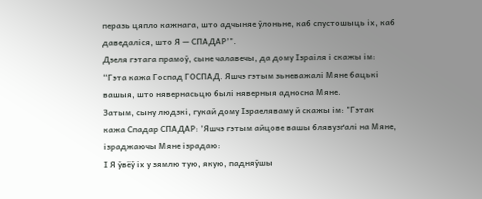перазь цяпло кажнага, што адчыняе ўлоньне, каб спустошыць іх, каб даведаліся, што Я — СПАДАР’".
Дзеля гэтага прамоў, сыне чалавечы, да дому Ізраіля і скажы ім: “Гэта кажа Госпад ГОСПАД. Яшчэ гэтым зьневажалі Мяне бацькі вашыя, што нявернасьцю былі няверныя адносна Мяне.
Затым, сыну людзкі, гукай дому Ізраеляваму й скажы ім: "Гэтак кажа Спадар СПАДАР: ’Яшчэ гэтым айцове вашы блявузґалі на Мяне, ізраджаючы Мяне ізрадаю:
І Я ўвёў іх у зямлю тую, якую, падняўшы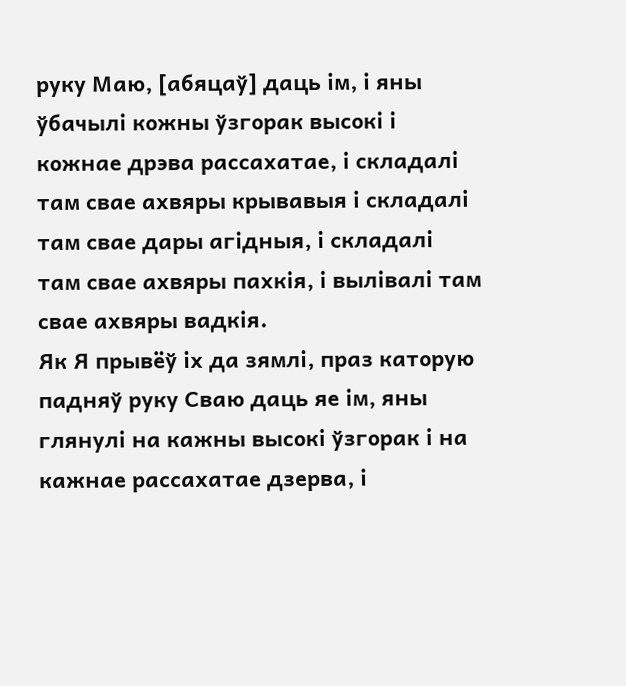руку Маю, [абяцаў] даць ім, і яны ўбачылі кожны ўзгорак высокі і кожнае дрэва рассахатае, і складалі там свае ахвяры крывавыя і складалі там свае дары агідныя, і складалі там свае ахвяры пахкія, і вылівалі там свае ахвяры вадкія.
Як Я прывёў іх да зямлі, праз каторую падняў руку Сваю даць яе ім, яны глянулі на кажны высокі ўзгорак і на кажнае рассахатае дзерва, і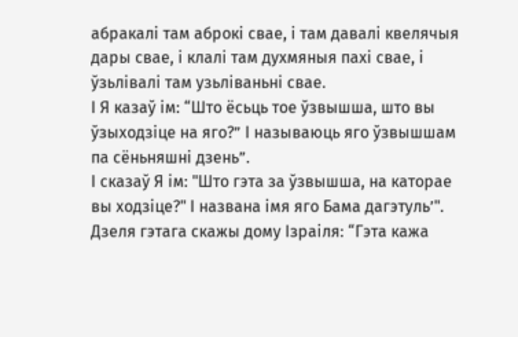абракалі там аброкі свае, і там давалі квелячыя дары свае, і клалі там духмяныя пахі свае, і ўзьлівалі там узьліваньні свае.
І Я казаў ім: “Што ёсьць тое ўзвышша, што вы ўзыходзіце на яго?” І называюць яго ўзвышшам па сёньняшні дзень”.
І сказаў Я ім: "Што гэта за ўзвышша, на каторае вы ходзіце?" І названа імя яго Бама дагэтуль’".
Дзеля гэтага скажы дому Ізраіля: “Гэта кажа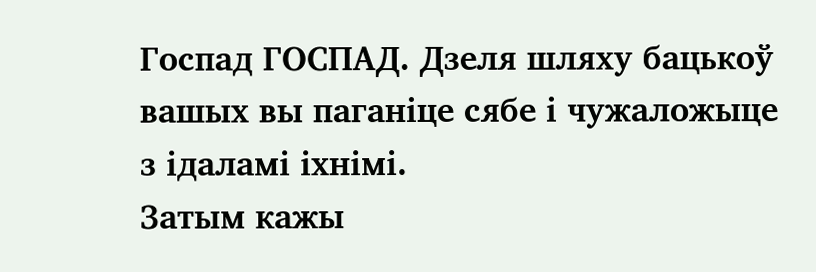Госпад ГОСПАД. Дзеля шляху бацькоў вашых вы паганіце сябе і чужаложыце з ідаламі іхнімі.
Затым кажы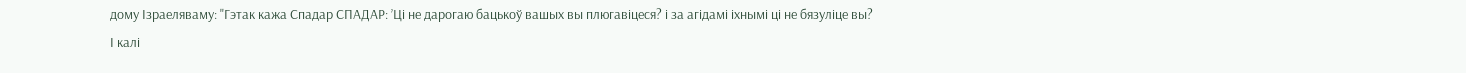дому Ізраеляваму: "Гэтак кажа Спадар СПАДАР: ’Ці не дарогаю бацькоў вашых вы плюгавіцеся? і за агідамі іхнымі ці не бязуліце вы?
І калі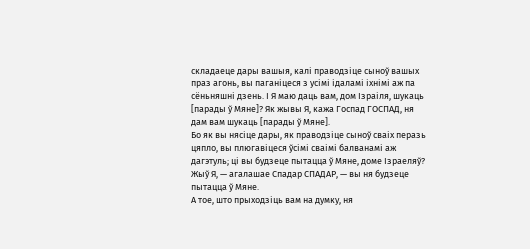складаеце дары вашыя, калі праводзіце сыноў вашых праз агонь, вы паганіцеся з усімі ідаламі іхнімі аж па сёньняшні дзень. І Я маю даць вам, дом Ізраіля, шукаць [парады ў Мяне]? Як жывы Я, кажа Госпад ГОСПАД, ня дам вам шукаць [парады ў Мяне].
Бо як вы нясіце дары, як праводзіце сыноў сваіх перазь цяпло, вы плюгавіцеся ўсімі сваімі балванамі аж дагэтуль; ці вы будзеце пытацца ў Мяне, доме Ізраеляў? Жыў Я, — агалашае Спадар СПАДАР, — вы ня будзеце пытацца ў Мяне.
А тое, што прыходзіць вам на думку, ня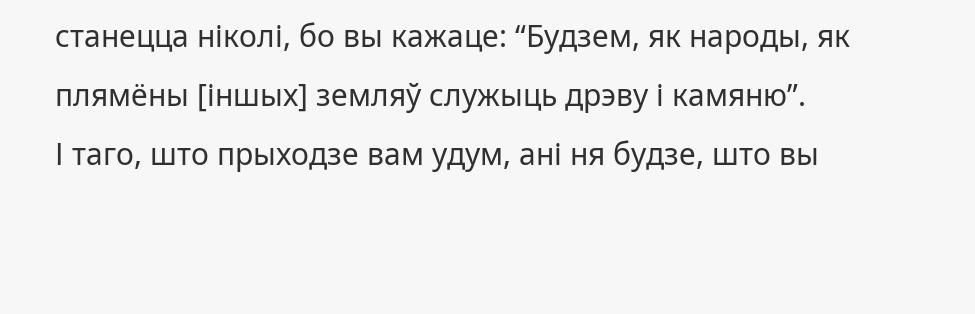станецца ніколі, бо вы кажаце: “Будзем, як народы, як плямёны [іншых] земляў служыць дрэву і камяню”.
І таго, што прыходзе вам удум, ані ня будзе, што вы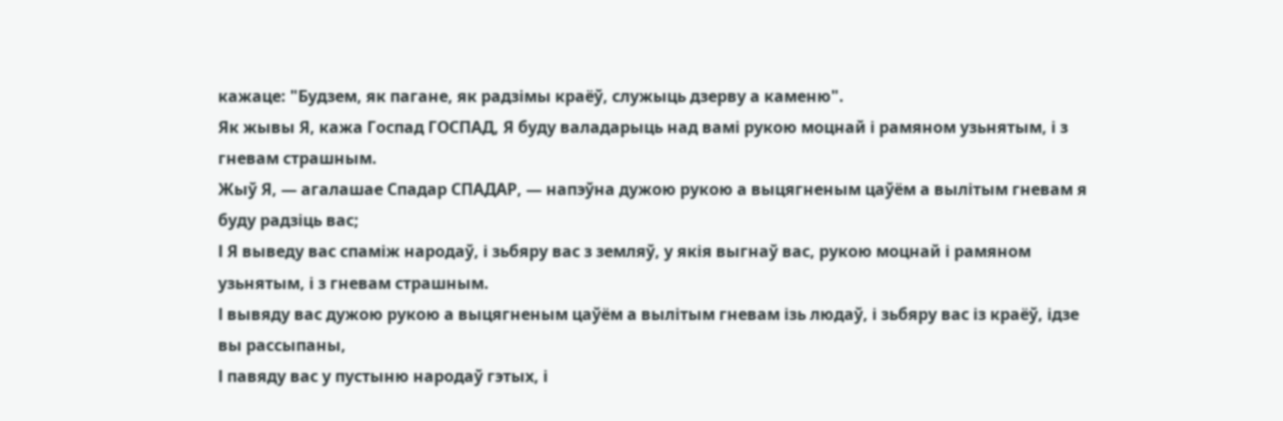кажаце: "Будзем, як пагане, як радзімы краёў, служыць дзерву а каменю".
Як жывы Я, кажа Госпад ГОСПАД, Я буду валадарыць над вамі рукою моцнай і рамяном узьнятым, і з гневам страшным.
Жыў Я, — агалашае Спадар СПАДАР, — напэўна дужою рукою а выцягненым цаўём а вылітым гневам я буду радзіць вас;
І Я выведу вас спаміж народаў, і зьбяру вас з земляў, у якія выгнаў вас, рукою моцнай і рамяном узьнятым, і з гневам страшным.
І вывяду вас дужою рукою а выцягненым цаўём а вылітым гневам ізь людаў, і зьбяру вас із краёў, ідзе вы рассыпаны,
І павяду вас у пустыню народаў гэтых, і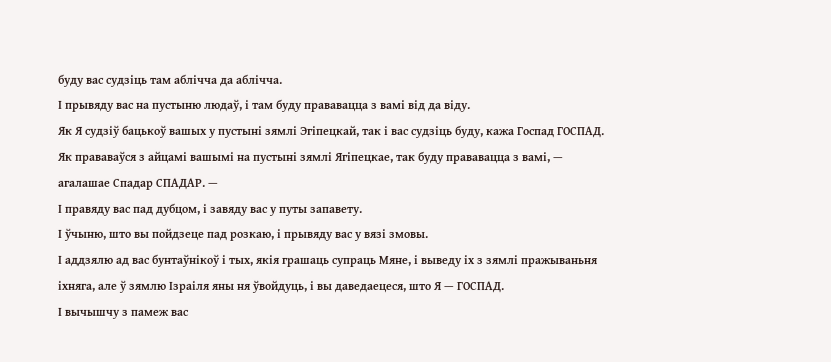буду вас судзіць там аблічча да аблічча.
І прывяду вас на пустыню людаў, і там буду прававацца з вамі від да віду.
Як Я судзіў бацькоў вашых у пустыні зямлі Эгіпецкай, так і вас судзіць буду, кажа Госпад ГОСПАД.
Як прававаўся з айцамі вашымі на пустыні зямлі Ягіпецкае, так буду прававацца з вамі, — агалашае Спадар СПАДАР. —
І правяду вас пад дубцом, і завяду вас у путы запавету.
І ўчыню, што вы пойдзеце пад розкаю, і прывяду вас у вязі змовы.
І аддзялю ад вас бунтаўнікоў і тых, якія грашаць супраць Мяне, і выведу іх з зямлі пражываньня іхняга, але ў зямлю Ізраіля яны ня ўвойдуць, і вы даведаецеся, што Я — ГОСПАД.
І вычышчу з памеж вас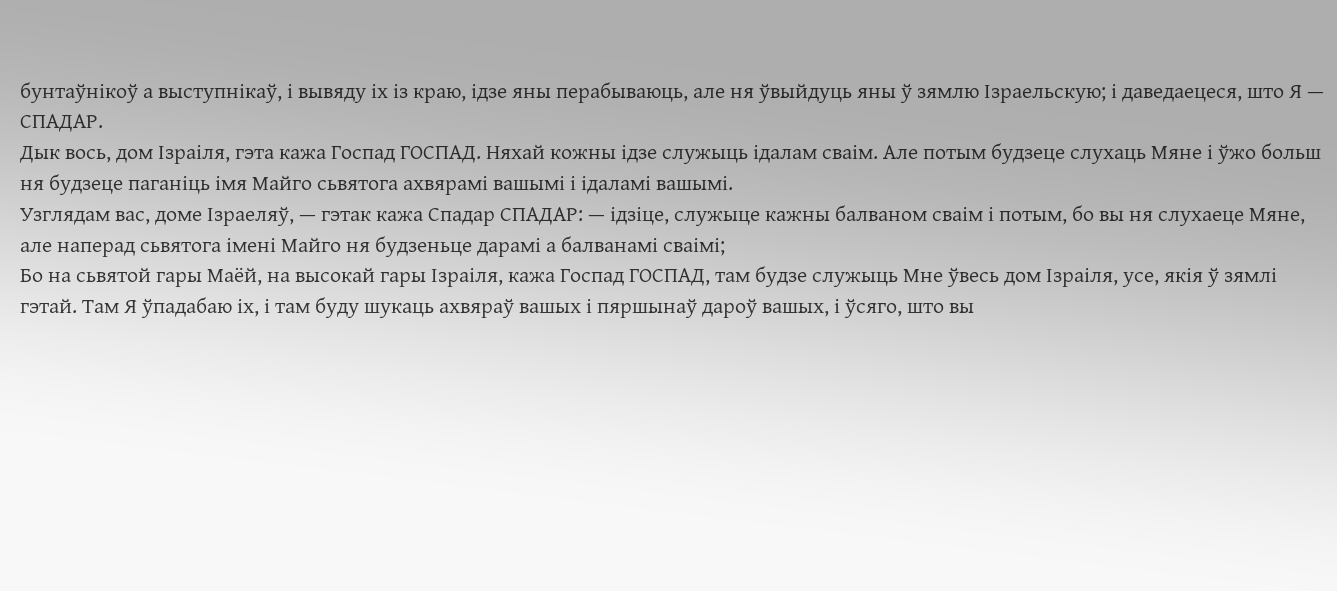бунтаўнікоў а выступнікаў, і вывяду іх із краю, ідзе яны перабываюць, але ня ўвыйдуць яны ў зямлю Ізраельскую; і даведаецеся, што Я — СПАДАР.
Дык вось, дом Ізраіля, гэта кажа Госпад ГОСПАД. Няхай кожны ідзе служыць ідалам сваім. Але потым будзеце слухаць Мяне і ўжо больш ня будзеце паганіць імя Майго сьвятога ахвярамі вашымі і ідаламі вашымі.
Узглядам вас, доме Ізраеляў, — гэтак кажа Спадар СПАДАР: — ідзіце, служыце кажны балваном сваім і потым, бо вы ня слухаеце Мяне, але наперад сьвятога імені Майго ня будзеньце дарамі а балванамі сваімі;
Бо на сьвятой гары Маёй, на высокай гары Ізраіля, кажа Госпад ГОСПАД, там будзе служыць Мне ўвесь дом Ізраіля, усе, якія ў зямлі гэтай. Там Я ўпадабаю іх, і там буду шукаць ахвяраў вашых і пяршынаў дароў вашых, і ўсяго, што вы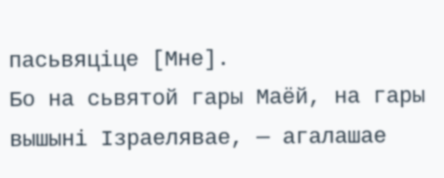пасьвяціце [Мне].
Бо на сьвятой гары Маёй, на гары вышыні Ізраелявае, — агалашае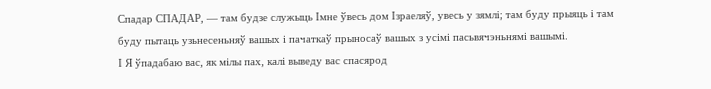Спадар СПАДАР, — там будзе служыць Імне ўвесь дом Ізраеляў, увесь у зямлі; там буду прыяць і там буду пытаць узьнесеньняў вашых і пачаткаў прыносаў вашых з усімі пасьвячэньнямі вашымі.
І Я ўпадабаю вас, як мілы пах, калі выведу вас спасярод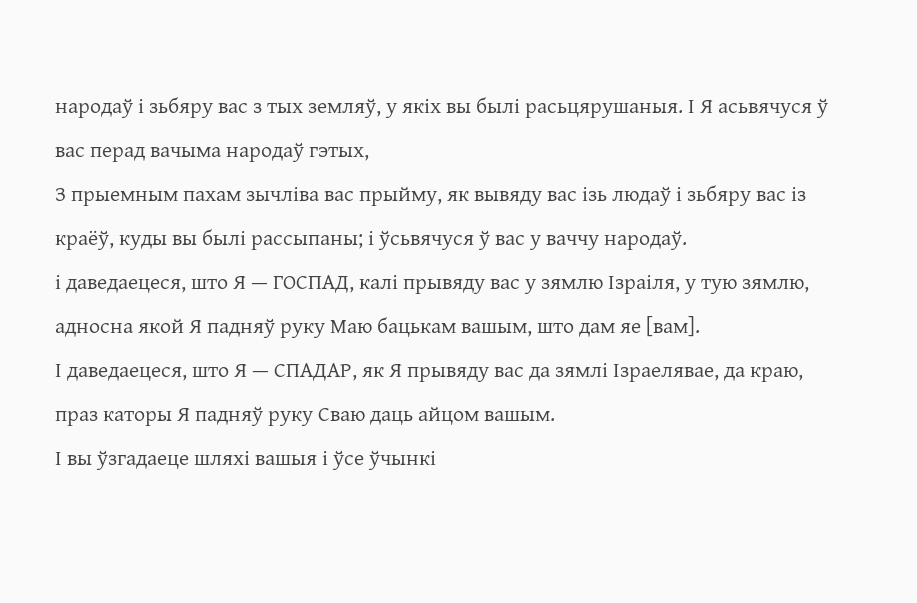народаў і зьбяру вас з тых земляў, у якіх вы былі расьцярушаныя. І Я асьвячуся ў вас перад вачыма народаў гэтых,
З прыемным пахам зычліва вас прыйму, як вывяду вас ізь людаў і зьбяру вас із краёў, куды вы былі рассыпаны; і ўсьвячуся ў вас у ваччу народаў.
і даведаецеся, што Я — ГОСПАД, калі прывяду вас у зямлю Ізраіля, у тую зямлю, адносна якой Я падняў руку Маю бацькам вашым, што дам яе [вам].
І даведаецеся, што Я — СПАДАР, як Я прывяду вас да зямлі Ізраелявае, да краю, праз каторы Я падняў руку Сваю даць айцом вашым.
І вы ўзгадаеце шляхі вашыя і ўсе ўчынкі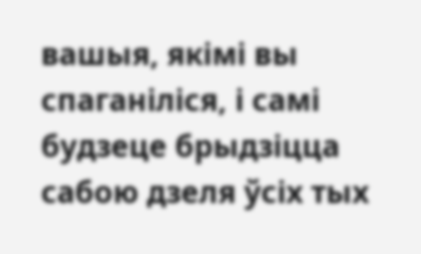вашыя, якімі вы спаганіліся, і самі будзеце брыдзіцца сабою дзеля ўсіх тых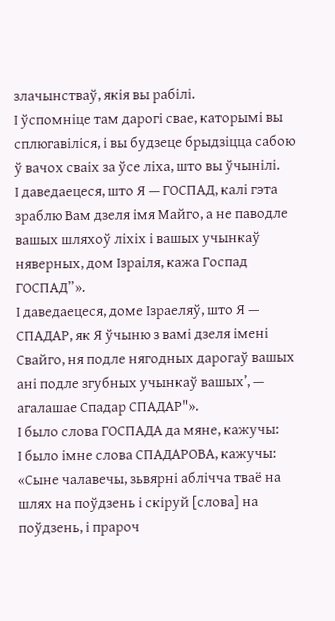злачынстваў, якія вы рабілі.
І ўспомніце там дарогі свае, каторымі вы сплюгавіліся, і вы будзеце брыдзіцца сабою ў вачох сваіх за ўсе ліха, што вы ўчынілі.
І даведаецеся, што Я — ГОСПАД, калі гэта зраблю Вам дзеля імя Майго, а не паводле вашых шляхоў ліхіх і вашых учынкаў няверных, дом Ізраіля, кажа Госпад ГОСПАД”».
І даведаецеся, доме Ізраеляў, што Я — СПАДАР, як Я ўчыню з вамі дзеля імені Свайго, ня подле нягодных дарогаў вашых ані подле згубных учынкаў вашых’, — агалашае Спадар СПАДАР"».
І было слова ГОСПАДА да мяне, кажучы:
І было імне слова СПАДАРОВА, кажучы:
«Сыне чалавечы, зьвярні аблічча тваё на шлях на поўдзень і скіруй [слова] на поўдзень, і прароч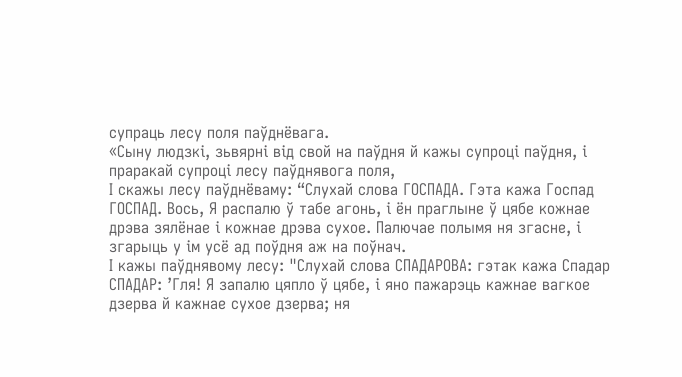супраць лесу поля паўднёвага.
«Сыну людзкі, зьвярні від свой на паўдня й кажы супроці паўдня, і праракай супроці лесу паўднявога поля,
І скажы лесу паўднёваму: “Слухай слова ГОСПАДА. Гэта кажа Госпад ГОСПАД. Вось, Я распалю ў табе агонь, і ён праглыне ў цябе кожнае дрэва зялёнае і кожнае дрэва сухое. Палючае полымя ня згасне, і згарыць у ім усё ад поўдня аж на поўнач.
І кажы паўднявому лесу: "Слухай слова СПАДАРОВА: гэтак кажа Спадар СПАДАР: ’Гля! Я запалю цяпло ў цябе, і яно пажарэць кажнае вагкое дзерва й кажнае сухое дзерва; ня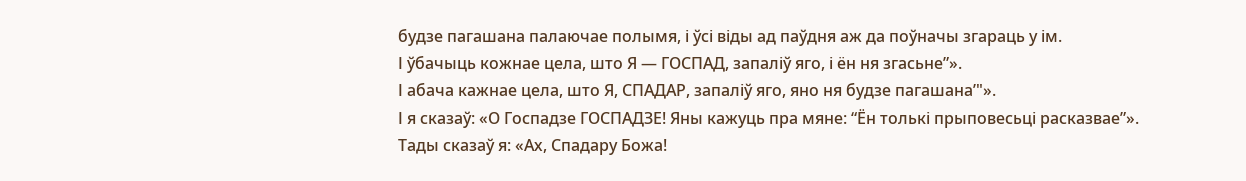будзе пагашана палаючае полымя, і ўсі віды ад паўдня аж да поўначы згараць у ім.
І ўбачыць кожнае цела, што Я — ГОСПАД, запаліў яго, і ён ня згасьне”».
І абача кажнае цела, што Я, СПАДАР, запаліў яго, яно ня будзе пагашана’"».
І я сказаў: «О Госпадзе ГОСПАДЗЕ! Яны кажуць пра мяне: “Ён толькі прыповесьці расказвае”».
Тады сказаў я: «Ах, Спадару Божа!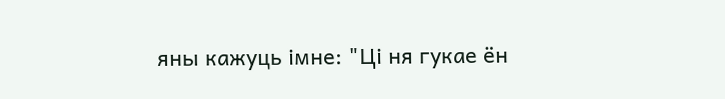яны кажуць імне: "Ці ня гукае ён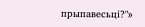прыпавесьці?"»